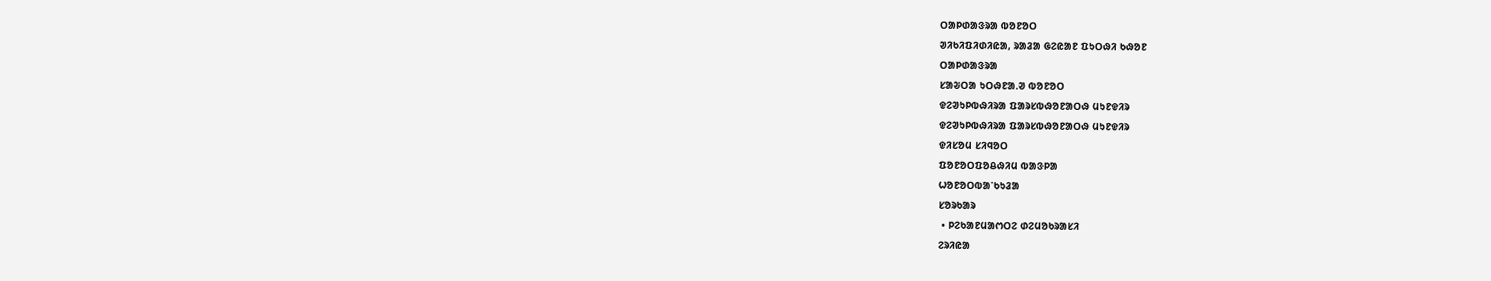ᱛᱟᱞᱰᱟᱝᱨᱟ ᱵᱚᱱᱚᱛ
ᱣᱤᱠᱤᱯᱤᱰᱤᱭᱟ, ᱨᱟᱲᱟ ᱜᱮᱭᱟᱱ ᱯᱩᱛᱷᱤ ᱠᱷᱚᱱ
ᱛᱟᱞᱰᱟᱝᱨᱟ
ᱥᱟᱶᱛᱟ ᱩᱛᱷᱱᱟᱹᱣ ᱵᱚᱱᱚᱛ
ᱫᱮᱣᱩᱞᱵᱷᱤᱨᱟ ᱯᱟᱨᱥᱵᱷᱚᱱᱟᱛᱷ ᱢᱩᱱᱫᱤᱨ
ᱫᱮᱣᱩᱞᱵᱷᱤᱨᱟ ᱯᱟᱨᱥᱵᱷᱚᱱᱟᱛᱷ ᱢᱩᱱᱫᱤᱨ
ᱫᱤᱥᱚᱢ ᱥᱤᱧᱚᱛ
ᱯᱚᱱᱚᱛᱯᱚᱪᱷᱤᱢ ᱵᱟᱝᱞᱟ
ᱦᱚᱱᱚᱛᱵᱟᱸᱠᱩᱲᱟ
ᱥᱚᱨᱠᱟᱨ
 • ᱞᱮᱠᱟᱱᱢᱟᱬᱛᱮ ᱰᱮᱢᱚᱠᱨᱟᱥᱤ
ᱮᱨᱤᱭᱟ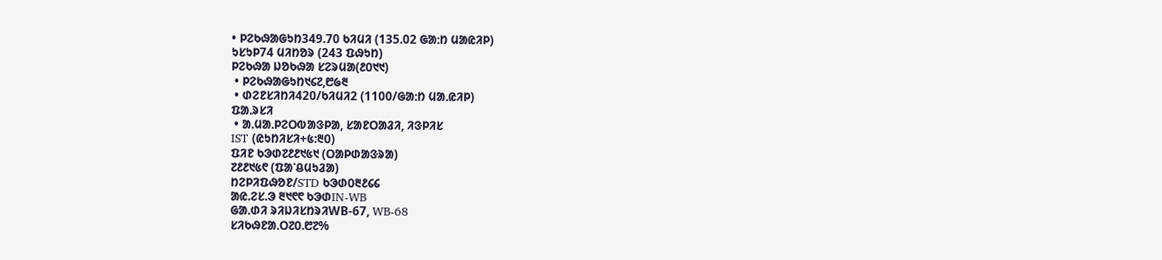• ᱞᱮᱠᱷᱟᱜᱩᱴ349.70 ᱠᱤᱢᱤ (135.02 ᱜᱟᱺᱴ ᱢᱟᱭᱤᱞ)
ᱩᱥᱩᱞ74 ᱢᱤᱴᱚᱨ (243 ᱯᱷᱩᱴ)
ᱞᱮᱠᱷᱟ ᱡᱚᱠᱷᱟ ᱥᱮᱨᱢᱟ(᱒᱐᱑᱑)
 • ᱞᱮᱠᱷᱟᱜᱩᱴ᱑᱔᱗,᱘᱙᱓
 • ᱰᱮᱱᱥᱤᱴᱤ420/ᱠᱤᱢᱤ2 (1100/ᱜᱟᱺᱴ ᱢᱟᱹᱭᱤᱞ)
ᱯᱟᱹᱨᱥᱤ
 • ᱟᱹᱢᱟᱹᱞᱮᱛᱵᱟᱝᱞᱟ, ᱥᱟᱱᱛᱟᱲᱤ, ᱤᱝᱞᱤᱥ
IST (ᱭᱩᱴᱤᱥᱤ+᱕:᱓᱐)
ᱯᱤᱱ ᱠᱳᱰ᱗᱒᱒᱑᱕᱑ (ᱛᱟᱞᱰᱟᱝᱨᱟ)
᱗᱒᱒᱑᱕᱖ (ᱯᱟᱸᱪᱢᱩᱲᱟ)
ᱴᱮᱞᱤᱯᱷᱚᱱ/STD ᱠᱳᱰ᱐᱓᱒᱔᱔
ᱟᱭ.ᱮᱥ.ᱳ ᱓᱑᱖᱖ ᱠᱳᱰIN-WB
ᱜᱟᱹᱰᱤ ᱨᱤᱡᱤᱥᱴᱨᱤWB-67, WB-68
ᱥᱤᱠᱷᱱᱟᱹᱛ᱗᱐.᱘᱗%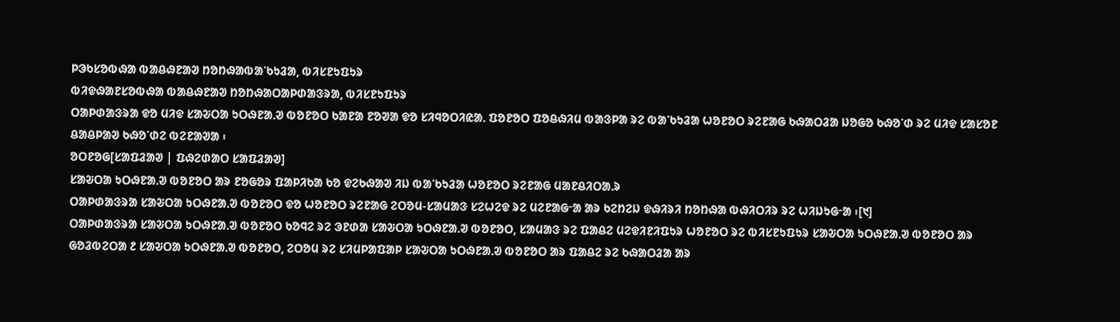ᱞᱳᱠᱥᱚᱵᱷᱟ ᱵᱟᱪᱷᱱᱟᱣ ᱴᱚᱴᱷᱟᱵᱟᱸᱠᱩᱲᱟ, ᱵᱤᱥᱱᱩᱯᱩᱨ
ᱵᱤᱫᱷᱟᱱᱥᱚᱵᱷᱟ ᱵᱟᱪᱷᱱᱟᱣ ᱴᱚᱴᱷᱟᱛᱟᱞᱰᱟᱝᱨᱟ, ᱵᱤᱥᱱᱩᱯᱩᱨ
ᱛᱟᱞᱰᱟᱝᱨᱟ ᱫᱚ ᱢᱤᱫ ᱥᱟᱶᱛᱟ ᱩᱛᱷᱱᱟᱹᱣ ᱵᱚᱱᱚᱛ ᱠᱟᱱᱟ ᱱᱚᱣᱟ ᱫᱚ ᱥᱤᱧᱚᱛᱤᱭᱟᱹ ᱯᱚᱱᱚᱛ ᱯᱚᱪᱷᱤᱢ ᱵᱟᱝᱞᱟ ᱨᱮ ᱵᱟᱸᱠᱩᱲᱟ ᱦᱚᱱᱚᱛ ᱨᱮᱱᱟᱜ ᱠᱷᱟᱛᱲᱟ ᱡᱚᱜᱚ ᱠᱷᱚᱸᱰ ᱨᱮ ᱢᱤᱫ ᱥᱟᱥᱚᱱ ᱪᱟᱪᱞᱟᱣ ᱠᱷᱚᱸᱰᱮ ᱵᱮᱱᱟᱣᱟ ᱾
ᱚᱛᱱᱚᱜ[ᱥᱟᱯᱲᱟᱣ | ᱯᱷᱮᱰᱟᱛ ᱥᱟᱯᱲᱟᱣ]
ᱥᱟᱶᱛᱟ ᱩᱛᱷᱱᱟᱹᱣ ᱵᱚᱱᱚᱛ ᱟᱨ ᱱᱚᱜᱚᱨ ᱯᱟᱞᱤᱠᱟ ᱠᱚ ᱫᱮᱠᱷᱟᱣ ᱤᱡ ᱵᱟᱸᱠᱩᱲᱟ ᱦᱚᱱᱚᱛ ᱨᱮᱱᱟᱜ ᱢᱟᱱᱪᱤᱛᱟᱹᱨ
ᱛᱟᱞᱰᱟᱝᱨᱟ ᱥᱟᱶᱛᱟ ᱩᱛᱷᱱᱟᱹᱣ ᱵᱚᱱᱚᱛ ᱫᱚ ᱦᱚᱱᱚᱛ ᱨᱮᱱᱟᱜ ᱮᱛᱚᱢ-ᱥᱟᱢᱟᱝ ᱥᱮᱦᱮᱫ ᱨᱮ ᱢᱮᱱᱟᱜᱼᱟ ᱟᱨ ᱠᱮᱴᱮᱡ ᱫᱷᱤᱨᱤ ᱴᱚᱴᱷᱟ ᱵᱷᱤᱛᱤᱨ ᱨᱮ ᱦᱤᱡᱩᱜᱼᱟ ᱾[᱑]
ᱛᱟᱞᱰᱟᱝᱨᱟ ᱥᱟᱶᱛᱟ ᱩᱛᱷᱱᱟᱹᱣ ᱵᱚᱱᱚᱛ ᱠᱚᱧᱮ ᱨᱮ ᱳᱱᱰᱟ ᱥᱟᱶᱛᱟ ᱩᱛᱷᱱᱟᱹᱣ ᱵᱚᱱᱚᱛ, ᱥᱟᱢᱟᱝ ᱨᱮ ᱯᱟᱪᱮ ᱢᱮᱫᱤᱱᱤᱯᱩᱨ ᱦᱚᱱᱚᱛ ᱨᱮ ᱵᱤᱥᱱᱩᱯᱩᱨ ᱥᱟᱶᱛᱟ ᱩᱛᱷᱱᱟᱹᱣ ᱵᱚᱱᱚᱛ ᱟᱨ ᱜᱚᱲᱵᱮᱛᱟ ᱒ ᱥᱟᱶᱛᱟ ᱩᱛᱷᱱᱟᱹᱣ ᱵᱚᱱᱚᱛ, ᱮᱛᱚᱢ ᱨᱮ ᱥᱤᱢᱞᱟᱯᱟᱞ ᱥᱟᱶᱛᱟ ᱩᱛᱷᱱᱟᱹᱣ ᱵᱚᱱᱚᱛ ᱟᱨ ᱯᱟᱪᱮ ᱨᱮ ᱠᱷᱟᱛᱲᱟ ᱟᱨ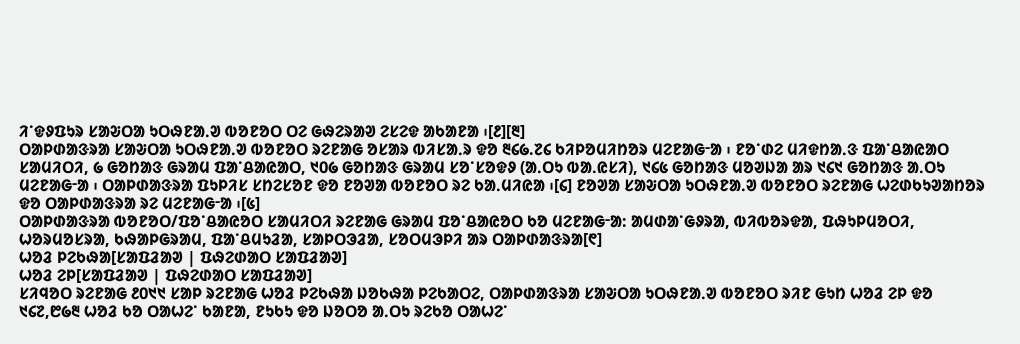ᱤᱸᱫᱽᱯᱩᱨ ᱥᱟᱶᱛᱟ ᱩᱛᱷᱱᱟᱹᱣ ᱵᱚᱱᱚᱛ ᱛᱮ ᱜᱷᱮᱨᱟᱣ ᱮᱥᱮᱫ ᱟᱠᱟᱱᱟ ᱾[᱒][᱓]
ᱛᱟᱞᱰᱟᱝᱨᱟ ᱥᱟᱶᱛᱟ ᱩᱛᱷᱱᱟᱹᱣ ᱵᱚᱱᱚᱛ ᱨᱮᱱᱟᱜ ᱚᱥᱟᱨ ᱵᱤᱥᱟᱹᱨ ᱫᱚ ᱓᱔᱙.᱗᱔ ᱠᱤᱞᱚᱢᱤᱴᱚᱨ ᱢᱮᱱᱟᱜᱼᱟ ᱾ ᱱᱚᱸᱰᱮ ᱢᱤᱫᱴᱟᱹᱝ ᱯᱟᱸᱪᱟᱭᱟᱛ ᱥᱟᱢᱤᱛᱤ, ᱙ ᱜᱚᱴᱟᱝ ᱜᱨᱟᱢ ᱯᱟᱸᱪᱟᱭᱟᱛ, ᱑᱐᱙ ᱜᱚᱴᱟᱝ ᱜᱨᱟᱢ ᱥᱚᱸᱥᱚᱫᱽ (ᱟᱹᱛᱩ ᱵᱟᱹᱭᱥᱤ), ᱑᱔᱕ ᱜᱚᱴᱟᱝ ᱢᱚᱣᱡᱟ ᱟᱨ ᱑᱔᱑ ᱜᱚᱴᱟᱝ ᱟᱹᱛᱩ ᱢᱮᱱᱟᱜᱼᱟ ᱾ ᱛᱟᱞᱰᱟᱝᱨᱟ ᱯᱩᱞᱤᱥ ᱥᱴᱮᱥᱚᱱ ᱫᱚ ᱱᱚᱣᱟ ᱵᱚᱱᱚᱛ ᱨᱮ ᱠᱟᱹᱢᱤᱭᱟ ᱾[᱔] ᱱᱚᱣᱟ ᱥᱟᱶᱛᱟ ᱩᱛᱷᱱᱟᱹᱣ ᱵᱚᱱᱚᱛ ᱨᱮᱱᱟᱜ ᱦᱮᱰᱠᱩᱣᱟᱴᱚᱨ ᱫᱚ ᱛᱟᱞᱰᱟᱝᱨᱟ ᱨᱮ ᱢᱮᱱᱟᱜᱼᱟ ᱾[᱕]
ᱛᱟᱞᱰᱟᱝᱨᱟ ᱵᱚᱱᱚᱛ/ᱯᱚᱸᱪᱟᱭᱚᱛ ᱥᱟᱢᱤᱛᱤ ᱨᱮᱱᱟᱜ ᱜᱨᱟᱢ ᱯᱚᱸᱪᱟᱭᱚᱛ ᱠᱚ ᱢᱮᱱᱟᱜᱼᱟ: ᱟᱢᱰᱟᱸᱜᱽᱨᱟ, ᱵᱤᱵᱚᱨᱫᱟ, ᱯᱷᱩᱞᱢᱚᱛᱤ, ᱦᱚᱨᱢᱚᱥᱨᱟ, ᱠᱷᱟᱞᱜᱨᱟᱢ, ᱯᱟᱸᱪᱢᱩᱲᱟ, ᱥᱟᱞᱛᱳᱲᱟ, ᱥᱚᱛᱢᱳᱞᱤ ᱟᱨ ᱛᱟᱞᱰᱟᱝᱨᱟ[᱖]
ᱦᱚᱲ ᱞᱮᱠᱷᱟ[ᱥᱟᱯᱲᱟᱣ | ᱯᱷᱮᱰᱟᱛ ᱥᱟᱯᱲᱟᱣ]
ᱦᱚᱲ ᱮᱞ[ᱥᱟᱯᱲᱟᱣ | ᱯᱷᱮᱰᱟᱛ ᱥᱟᱯᱲᱟᱣ]
ᱥᱤᱧᱚᱛ ᱨᱮᱱᱟᱜ ᱒᱐᱑᱑ ᱥᱟᱞ ᱨᱮᱱᱟᱜ ᱦᱚᱲ ᱞᱮᱠᱷᱟ ᱡᱚᱠᱷᱟ ᱞᱮᱠᱟᱛᱮ, ᱛᱟᱞᱰᱟᱝᱨᱟ ᱥᱟᱶᱛᱟ ᱩᱛᱷᱱᱟᱹᱣ ᱵᱚᱱᱚᱛ ᱨᱤᱱ ᱜᱩᱴ ᱦᱚᱲ ᱮᱞ ᱫᱚ ᱑᱔᱗,᱘᱙᱓ ᱦᱚᱲ ᱠᱚ ᱛᱟᱦᱮᱸ ᱠᱟᱱᱟ, ᱱᱩᱠᱩ ᱫᱚ ᱡᱚᱛᱚ ᱟᱹᱛᱩ ᱨᱮᱠᱚ ᱛᱟᱦᱮᱸ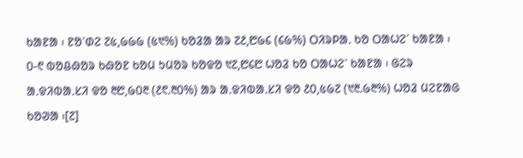ᱠᱟᱱᱟ ᱾ ᱱᱚᱸᱰᱮ ᱗᱕,᱙᱙᱙ (᱕᱑%) ᱠᱚᱲᱟ ᱟᱨ ᱗᱒,᱘᱙᱔ (᱔᱙%) ᱛᱤᱨᱞᱟᱹ ᱠᱚ ᱛᱟᱦᱮᱸ ᱠᱟᱱᱟ ᱾ ᱐-᱖ ᱵᱚᱪᱷᱚᱨ ᱠᱷᱚᱱ ᱠᱚᱢ ᱩᱢᱚᱨ ᱠᱚᱫᱚ ᱑᱗,᱘᱔᱘ ᱦᱚᱲ ᱠᱚ ᱛᱟᱦᱮᱸ ᱠᱟᱱᱟ ᱾ ᱜᱮᱨ ᱟᱹᱫᱤᱵᱟᱹᱥᱤ ᱫᱚ ᱓᱘,᱙᱐᱓ (᱒᱖.᱓᱐%) ᱟᱨ ᱟᱹᱫᱤᱵᱟᱹᱥᱤ ᱫᱚ ᱒᱐,᱕᱙᱗ (᱑᱓.᱙᱓%) ᱦᱚᱲ ᱢᱮᱱᱟᱜ ᱠᱚᱣᱟ ᱾[᱗]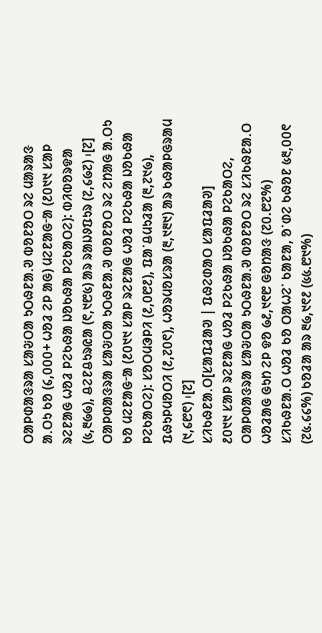ᱛᱟᱞᱰᱟᱝᱨᱟ ᱥᱟᱶᱛᱟ ᱩᱛᱷᱱᱟᱹᱣ ᱵᱚᱱᱚᱛ ᱨᱮ ᱢᱟᱨᱟᱝ ᱟᱹᱛᱩ ᱠᱚ (᱔,᱐᱐᱐+ ᱦᱚᱲ ᱮᱞ ᱟᱜ) ᱢᱮᱱᱟᱜᱼᱟ (᱒᱐᱑᱑ ᱥᱟᱞ ᱨᱮᱱᱟᱜ ᱦᱚᱲ ᱞᱮᱠᱷᱟ ᱡᱚᱠᱷᱟ ᱞᱮᱠᱟᱛᱮ): ᱵᱤᱵᱚᱨᱫᱟ (᱕,᱓᱙᱙), ᱪᱮᱱᱪᱩᱨᱭᱟ (᱖,᱑᱘᱕) ᱟᱨ ᱨᱟᱡᱽᱯᱩᱨ (᱗,᱔᱙᱗) ᱾[᱗]
ᱛᱟᱞᱰᱟᱝᱨᱟ ᱥᱟᱶᱛᱟ ᱩᱛᱷᱱᱟᱹᱣ ᱵᱚᱱᱚᱛ ᱨᱮ ᱮᱴᱟᱜ ᱟᱹᱛᱩ ᱠᱚ ᱢᱮᱱᱟᱜᱼᱟ (᱒᱐᱑᱑ ᱥᱟᱞ ᱨᱮᱱᱟᱜ ᱦᱚᱲ ᱞᱮᱠᱷᱟ ᱡᱚᱠᱷᱟ ᱞᱮᱠᱟᱛᱮ): ᱥᱚᱛᱢᱳᱞᱤ (᱒,᱐᱘᱒), ᱯᱟᱸᱪᱢᱩᱲᱟ (᱓,᱗᱑᱙), ᱯᱷᱩᱞᱢᱚᱛᱤ (᱒,᱗᱐᱖), ᱦᱚᱨᱢᱚᱥᱨᱟ (᱓,᱑᱓᱑) ᱟᱨ ᱠᱷᱟᱞᱜᱨᱟᱢ (᱑,᱔᱘᱖) ᱾[᱗]
ᱥᱤᱠᱷᱱᱟᱹᱛ[ᱥᱟᱯᱲᱟᱣ | ᱯᱷᱮᱰᱟᱛ ᱥᱟᱯᱲᱟᱣ]
᱒᱐᱑᱑ ᱥᱟᱞ ᱨᱮᱱᱟᱜ ᱦᱚᱲ ᱞᱮᱠᱷᱟ ᱡᱚᱠᱷᱟ ᱞᱮᱠᱟᱛᱮ, ᱛᱟᱞᱰᱟᱝᱨᱟ ᱥᱟᱶᱛᱟ ᱩᱛᱷᱱᱟᱹᱣ ᱵᱚᱱᱚᱛ ᱨᱮ ᱥᱤᱠᱷᱱᱟᱹᱛ ᱦᱚᱲᱟᱜ ᱜᱩᱴ ᱮᱞ ᱫᱚ ᱙᱒,᱑᱖᱘ ᱜᱚᱴᱟᱝ (᱗᱐.᱘᱗%) ᱥᱤᱠᱷᱱᱟᱹᱛ ᱦᱚᱲ ᱠᱚ ᱛᱟᱦᱮᱸ ᱠᱟᱱᱟ, ᱚᱸᱰᱮ ᱠᱷᱚᱱ ᱕᱓,᱐᱐᱖ (᱗᱕.᱔᱔%) ᱠᱚᱲᱟ ᱟᱨ ᱓᱙,᱑᱖᱒ (᱕᱕.᱘᱑%)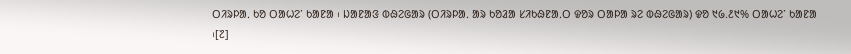ᱛᱤᱨᱞᱟᱹ ᱠᱚ ᱛᱟᱦᱮᱸ ᱠᱟᱱᱟ ᱾ ᱡᱟᱱᱟᱝ ᱵᱷᱮᱜᱟᱨ (ᱛᱤᱨᱞᱟᱹ ᱟᱨ ᱠᱚᱲᱟ ᱥᱤᱠᱷᱱᱟᱹᱛ ᱫᱚᱨ ᱛᱟᱞᱟ ᱨᱮ ᱵᱷᱮᱜᱟᱨ) ᱫᱚ ᱑᱙.᱒᱑% ᱛᱟᱦᱮᱸ ᱠᱟᱱᱟ ᱾[᱗]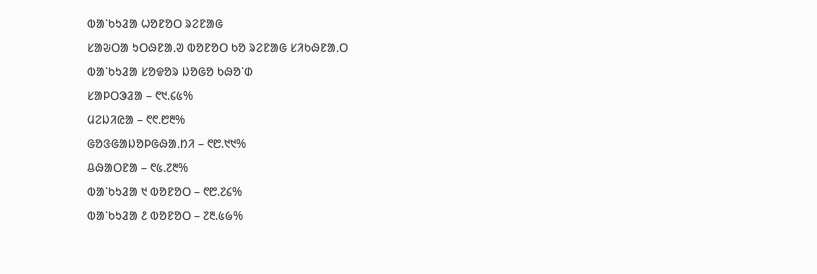ᱵᱟᱸᱠᱩᱲᱟ ᱦᱚᱱᱚᱛ ᱨᱮᱱᱟᱜ
ᱥᱟᱶᱛᱟ ᱩᱛᱷᱱᱟᱹᱣ ᱵᱚᱱᱚᱛ ᱠᱚ ᱨᱮᱱᱟᱜ ᱥᱤᱠᱷᱱᱟᱹᱛ
ᱵᱟᱸᱠᱩᱲᱟ ᱥᱚᱫᱚᱨ ᱡᱚᱜᱚ ᱠᱷᱚᱸᱰ
ᱥᱟᱞᱛᱳᱲᱟ – ᱖᱑.᱔᱕%
ᱢᱮᱡᱤᱭᱟ – ᱖᱖.᱘᱓%
ᱜᱚᱝᱜᱟᱡᱚᱞᱜᱷᱟᱹᱴᱤ – ᱖᱘.᱑᱑%
ᱪᱷᱟᱛᱱᱟ – ᱖᱕.᱗᱓%
ᱵᱟᱸᱠᱩᱲᱟ ᱑ ᱵᱚᱱᱚᱛ – ᱖᱘.᱗᱔%
ᱵᱟᱸᱠᱩᱲᱟ ᱒ ᱵᱚᱱᱚᱛ – ᱗᱓.᱕᱙%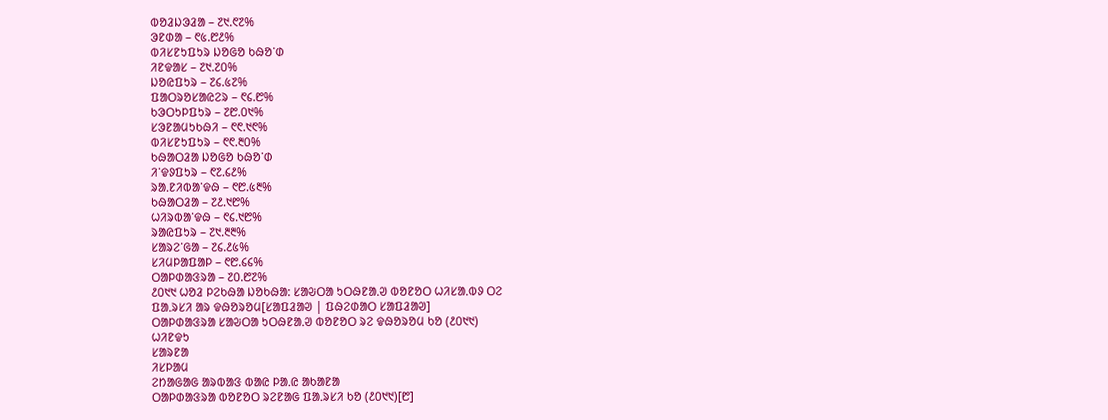ᱵᱚᱲᱡᱳᱲᱟ – ᱗᱑.᱖᱗%
ᱳᱱᱰᱟ – ᱖᱕.᱘᱒%
ᱵᱤᱥᱱᱩᱯᱩᱨ ᱡᱚᱜᱚ ᱠᱷᱚᱸᱰ
ᱤᱱᱫᱟᱥ – ᱗᱑.᱗᱐%
ᱡᱚᱭᱯᱩᱨ – ᱗᱔.᱕᱗%
ᱯᱟᱛᱨᱚᱥᱟᱭᱮᱨ – ᱖᱔.᱘%
ᱠᱳᱛᱩᱞᱯᱩᱨ – ᱗᱘.᱐᱑%
ᱥᱳᱱᱟᱢᱩᱠᱷᱤ – ᱖᱖.᱑᱖%
ᱵᱤᱥᱱᱩᱯᱩᱨ – ᱖᱖.᱓᱐%
ᱠᱷᱟᱛᱲᱟ ᱡᱚᱜᱚ ᱠᱷᱚᱸᱰ
ᱤᱸᱫᱽᱯᱩᱨ – ᱖᱗.᱔᱒%
ᱨᱟᱹᱱᱤᱵᱟᱸᱫᱷ – ᱖᱘.᱕᱓%
ᱠᱷᱟᱛᱲᱟ – ᱗᱒.᱑᱘%
ᱦᱤᱨᱵᱟᱸᱫᱷ – ᱖᱔.᱑᱘%
ᱨᱟᱭᱯᱩᱨ – ᱗᱑.᱓᱓%
ᱥᱟᱨᱮᱸᱜᱟ – ᱗᱔.᱒᱕%
ᱥᱤᱢᱞᱟᱯᱟᱞ – ᱖᱘.᱔᱔%
ᱛᱟᱞᱰᱟᱝᱨᱟ – ᱗᱐.᱘᱗%
᱒᱐᱑᱑ ᱦᱚᱲ ᱞᱮᱠᱷᱟ ᱡᱚᱠᱷᱟ: ᱥᱟᱶᱛᱟ ᱩᱛᱷᱱᱟᱹᱣ ᱵᱚᱱᱚᱛ ᱦᱤᱥᱟᱹᱵᱽ ᱛᱮ
ᱯᱟᱹᱨᱥᱤ ᱟᱨ ᱫᱷᱚᱨᱚᱢ[ᱥᱟᱯᱲᱟᱣ | ᱯᱷᱮᱰᱟᱛ ᱥᱟᱯᱲᱟᱣ]
ᱛᱟᱞᱰᱟᱝᱨᱟ ᱥᱟᱶᱛᱟ ᱩᱛᱷᱱᱟᱹᱣ ᱵᱚᱱᱚᱛ ᱨᱮ ᱫᱷᱚᱨᱚᱢ ᱠᱚ (᱒᱐᱑᱑)
ᱦᱤᱱᱫᱩ
ᱥᱟᱨᱱᱟ
ᱤᱥᱞᱟᱢ
ᱮᱴᱟᱜᱟᱜ ᱟᱨᱵᱟᱝ ᱵᱟᱭ ᱞᱟᱹᱭ ᱟᱠᱟᱱᱟ
ᱛᱟᱞᱰᱟᱝᱨᱟ ᱵᱚᱱᱚᱛ ᱨᱮᱱᱟᱜ ᱯᱟᱹᱨᱥᱤ ᱠᱚ (᱒᱐᱑᱑)[᱘]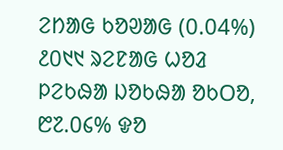ᱮᱴᱟᱜ ᱠᱚᱣᱟᱜ (0.04%)
᱒᱐᱑᱑ ᱨᱮᱱᱟᱜ ᱦᱚᱲ ᱞᱮᱠᱷᱟ ᱡᱚᱠᱷᱟ ᱚᱠᱛᱚ, ᱘᱗.᱐᱔% ᱫᱚ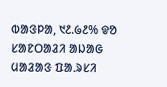ᱵᱟᱝᱞᱟ, ᱑᱒.᱙᱒% ᱫᱚ ᱥᱟᱱᱛᱟᱲᱤ ᱟᱡᱟᱜ ᱢᱟᱲᱟᱝ ᱯᱟᱹᱨᱥᱤ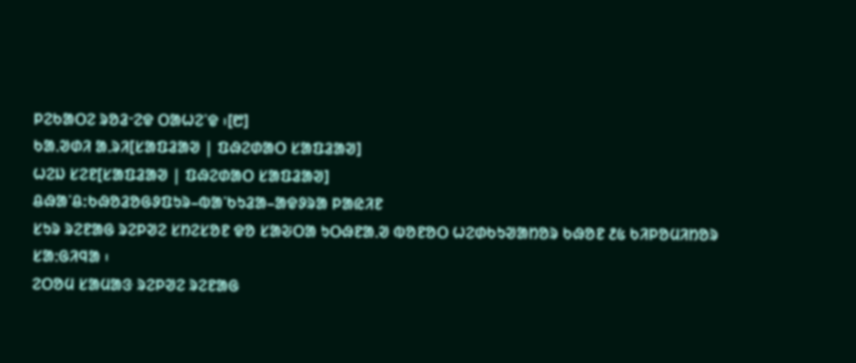ᱞᱮᱠᱟᱛᱮ ᱨᱚᱲᱼᱮᱫ ᱛᱟᱦᱮᱸᱫ ᱾[᱘]
ᱠᱟᱹᱣᱰᱤ ᱟᱹᱨᱤ[ᱥᱟᱯᱲᱟᱣ | ᱯᱷᱮᱰᱟᱛ ᱥᱟᱯᱲᱟᱣ]
ᱦᱮᱡ ᱥᱮᱱ[ᱥᱟᱯᱲᱟᱣ | ᱯᱷᱮᱰᱟᱛ ᱥᱟᱯᱲᱟᱣ]
ᱪᱷᱟᱸᱪ:ᱠᱷᱚᱲᱚᱜᱽᱯᱩᱨ–ᱵᱟᱸᱠᱩᱲᱟ–ᱟᱫᱽᱨᱟ ᱞᱟᱭᱤᱱ
ᱥᱩᱨ ᱨᱮᱱᱟᱜ ᱨᱮᱞᱣᱮ ᱥᱴᱮᱥᱚᱱ ᱫᱚ ᱥᱟᱶᱛᱟ ᱩᱛᱷᱱᱟᱹᱣ ᱵᱚᱱᱚᱛ ᱦᱮᱰᱠᱩᱣᱟᱴᱚᱨ ᱠᱷᱚᱱ ᱒᱕ ᱠᱤᱞᱚᱢᱤᱴᱚᱨ ᱥᱟᱺᱜᱤᱧᱟ ᱾
ᱮᱛᱚᱢ ᱥᱟᱢᱟᱝ ᱨᱮᱞᱣᱮ ᱨᱮᱱᱟᱜ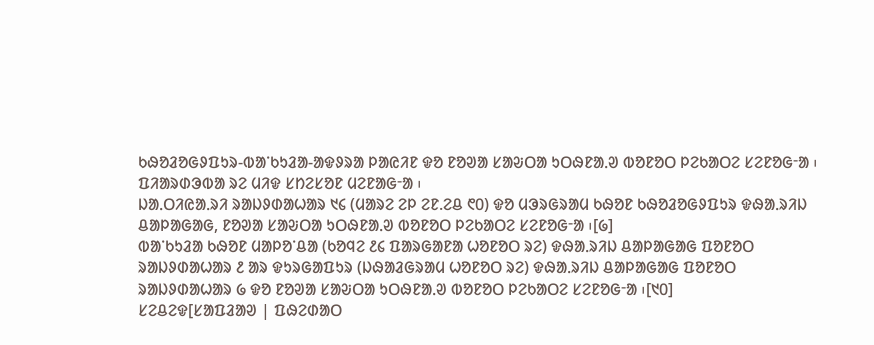ᱠᱷᱚᱲᱚᱜᱽᱯᱩᱨ-ᱵᱟᱸᱠᱩᱲᱟ-ᱟᱫᱽᱨᱟ ᱞᱟᱭᱤᱱ ᱫᱚ ᱱᱚᱣᱟ ᱥᱟᱶᱛᱟ ᱩᱛᱷᱱᱟᱹᱣ ᱵᱚᱱᱚᱛ ᱞᱮᱠᱟᱛᱮ ᱥᱮᱱᱚᱜᱼᱟ ᱾ ᱯᱤᱟᱨᱰᱳᱵᱟ ᱨᱮ ᱢᱤᱫ ᱥᱴᱮᱥᱚᱱ ᱢᱮᱱᱟᱜᱼᱟ ᱾
ᱡᱟᱹᱛᱤᱭᱟᱹᱨᱤ ᱨᱟᱡᱽᱰᱟᱦᱟᱨ ᱑᱔ (ᱢᱟᱨᱮ ᱮᱞ ᱮᱱ.ᱮᱪ ᱖᱐) ᱫᱚ ᱢᱳᱨᱜᱨᱟᱢ ᱠᱷᱚᱱ ᱠᱷᱚᱲᱚᱜᱽᱯᱩᱨ ᱫᱷᱟᱹᱨᱤᱡ ᱪᱟᱞᱟᱜᱟᱜ, ᱱᱚᱣᱟ ᱥᱟᱶᱛᱟ ᱩᱛᱷᱱᱟᱹᱣ ᱵᱚᱱᱚᱛ ᱞᱮᱠᱟᱛᱮ ᱥᱮᱱᱚᱜᱼᱟ ᱾[᱙]
ᱵᱟᱸᱠᱩᱲᱟ ᱠᱷᱚᱱ ᱢᱟᱞᱚᱸᱪᱟ (ᱠᱚᱧᱮ ᱒᱔ ᱯᱟᱨᱜᱟᱱᱟ ᱦᱚᱱᱚᱛ ᱨᱮ) ᱫᱷᱟᱹᱨᱤᱡ ᱪᱟᱞᱟᱜᱟᱜ ᱯᱚᱱᱚᱛ ᱨᱟᱡᱽᱰᱟᱦᱟᱨ ᱒ ᱟᱨ ᱫᱩᱨᱜᱟᱯᱩᱨ (ᱡᱷᱟᱲᱜᱨᱟᱢ ᱦᱚᱱᱚᱛ ᱨᱮ) ᱫᱷᱟᱹᱨᱤᱡ ᱪᱟᱞᱟᱜᱟᱜ ᱯᱚᱱᱚᱛ ᱨᱟᱡᱽᱰᱟᱦᱟᱨ ᱙ ᱫᱚ ᱱᱚᱣᱟ ᱥᱟᱶᱛᱟ ᱩᱛᱷᱱᱟᱹᱣ ᱵᱚᱱᱚᱛ ᱞᱮᱠᱟᱛᱮ ᱥᱮᱱᱚᱜᱼᱟ ᱾[᱑᱐]
ᱥᱮᱪᱮᱫ[ᱥᱟᱯᱲᱟᱣ | ᱯᱷᱮᱰᱟᱛ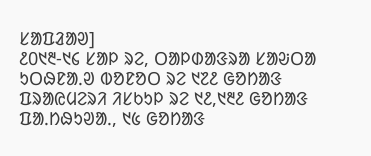ᱥᱟᱯᱲᱟᱣ]
᱒᱐᱑᱓-᱑᱔ ᱥᱟᱞ ᱨᱮ, ᱛᱟᱞᱰᱟᱝᱨᱟ ᱥᱟᱶᱛᱟ ᱩᱛᱷᱱᱟᱹᱣ ᱵᱚᱱᱚᱛ ᱨᱮ ᱑᱗᱒ ᱜᱚᱴᱟᱝ ᱯᱨᱟᱭᱢᱮᱨᱤ ᱤᱥᱠᱩᱞ ᱨᱮ ᱑᱒,᱑᱓᱒ ᱜᱚᱴᱟᱝ ᱯᱟᱹᱴᱷᱩᱣᱟᱹ, ᱑᱕ ᱜᱚᱴᱟᱝ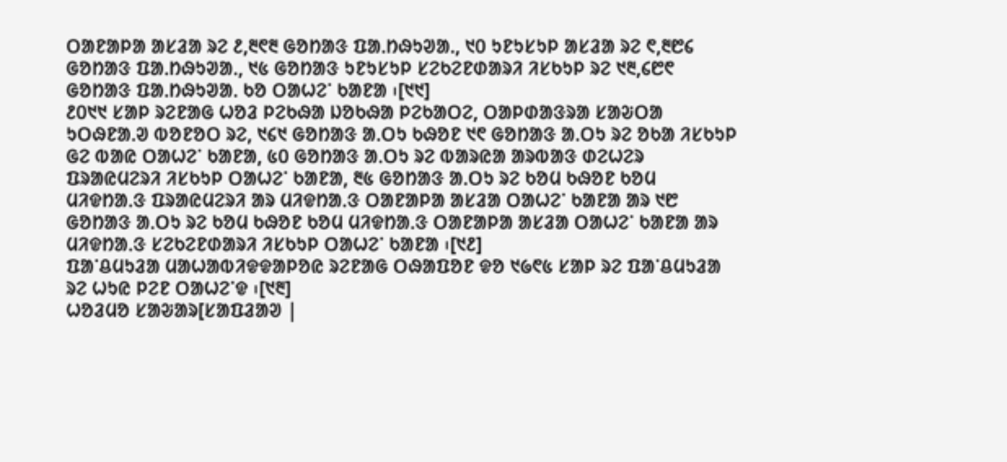ᱛᱟᱱᱟᱞᱟ ᱟᱥᱲᱟ ᱨᱮ ᱒,᱓᱖᱓ ᱜᱚᱴᱟᱝ ᱯᱟᱹᱴᱷᱩᱣᱟᱹ, ᱑᱐ ᱩᱱᱩᱥᱩᱞ ᱟᱥᱲᱟ ᱨᱮ ᱖,᱓᱘᱔ ᱜᱚᱴᱟᱝ ᱯᱟᱹᱴᱷᱩᱣᱟᱹ, ᱑᱕ ᱜᱚᱴᱟᱝ ᱩᱱᱩᱥᱩᱞ ᱥᱮᱠᱮᱱᱰᱟᱨᱤ ᱤᱥᱠᱩᱞ ᱨᱮ ᱑᱓,᱔᱘᱖ ᱜᱚᱴᱟᱝ ᱯᱟᱹᱴᱷᱩᱣᱟᱹ ᱠᱚ ᱛᱟᱦᱮᱸ ᱠᱟᱱᱟ ᱾[᱑᱑]
᱒᱐᱑᱑ ᱥᱟᱞ ᱨᱮᱱᱟᱜ ᱦᱚᱲ ᱞᱮᱠᱷᱟ ᱡᱚᱠᱷᱟ ᱞᱮᱠᱟᱛᱮ, ᱛᱟᱞᱰᱟᱝᱨᱟ ᱥᱟᱶᱛᱟ ᱩᱛᱷᱱᱟᱹᱣ ᱵᱚᱱᱚᱛ ᱨᱮ, ᱑᱔᱑ ᱜᱚᱴᱟᱝ ᱟᱹᱛᱩ ᱠᱷᱚᱱ ᱑᱖ ᱜᱚᱴᱟᱝ ᱟᱹᱛᱩ ᱨᱮ ᱚᱠᱟ ᱤᱥᱠᱩᱞ ᱜᱮ ᱵᱟᱭ ᱛᱟᱦᱮᱸ ᱠᱟᱱᱟ, ᱕᱐ ᱜᱚᱴᱟᱝ ᱟᱹᱛᱩ ᱨᱮ ᱵᱟᱨᱭᱟ ᱟᱨᱵᱟᱝ ᱰᱮᱦᱮᱨ ᱯᱨᱟᱭᱢᱮᱨᱤ ᱤᱥᱠᱩᱞ ᱛᱟᱦᱮᱸ ᱠᱟᱱᱟ, ᱓᱕ ᱜᱚᱴᱟᱝ ᱟᱹᱛᱩ ᱨᱮ ᱠᱚᱢ ᱠᱷᱚᱱ ᱠᱚᱢ ᱢᱤᱫᱴᱟᱹᱝ ᱯᱨᱟᱭᱢᱮᱨᱤ ᱟᱨ ᱢᱤᱫᱴᱟᱹᱝ ᱛᱟᱱᱟᱞᱟ ᱟᱥᱲᱟ ᱛᱟᱦᱮᱸ ᱠᱟᱱᱟ ᱟᱨ ᱑᱘ ᱜᱚᱴᱟᱝ ᱟᱹᱛᱩ ᱨᱮ ᱠᱚᱢ ᱠᱷᱚᱱ ᱠᱚᱢ ᱢᱤᱫᱴᱟᱹᱝ ᱛᱟᱱᱟᱞᱟ ᱟᱥᱲᱟ ᱛᱟᱦᱮᱸ ᱠᱟᱱᱟ ᱟᱨ ᱢᱤᱫᱴᱟᱹᱝ ᱥᱮᱠᱮᱱᱰᱟᱨᱤ ᱤᱥᱠᱩᱞ ᱛᱟᱦᱮᱸ ᱠᱟᱱᱟ ᱾[᱑᱒]
ᱯᱟᱸᱪᱢᱩᱲᱟ ᱢᱟᱦᱟᱵᱤᱫᱫᱟᱞᱚᱭ ᱨᱮᱱᱟᱜ ᱛᱷᱟᱯᱚᱱ ᱫᱚ ᱑᱙᱖᱕ ᱥᱟᱞ ᱨᱮ ᱯᱟᱸᱪᱢᱩᱲᱟ ᱨᱮ ᱦᱩᱭ ᱞᱮᱱ ᱛᱟᱦᱮᱸᱫ ᱾[᱑᱓]
ᱦᱚᱲᱢᱚ ᱥᱟᱶᱟᱨ[ᱥᱟᱯᱲᱟᱣ |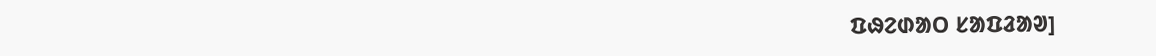ᱯᱷᱮᱰᱟᱛ ᱥᱟᱯᱲᱟᱣ]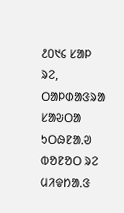᱒᱐᱑᱔ ᱥᱟᱞ ᱨᱮ, ᱛᱟᱞᱰᱟᱝᱨᱟ ᱥᱟᱶᱛᱟ ᱩᱛᱷᱱᱟᱹᱣ ᱵᱚᱱᱚᱛ ᱨᱮ ᱢᱤᱫᱴᱟᱹᱝ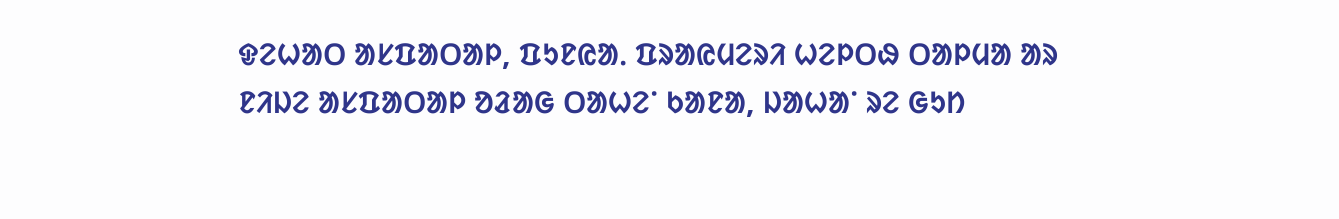ᱫᱮᱦᱟᱛ ᱟᱥᱯᱟᱛᱟᱞ, ᱯᱩᱱᱭᱟᱹ ᱯᱨᱟᱭᱢᱮᱨᱤ ᱦᱮᱞᱛᱷ ᱛᱟᱞᱢᱟ ᱟᱨ ᱱᱤᱡᱮ ᱟᱥᱯᱟᱛᱟᱞ ᱚᱲᱟᱜ ᱛᱟᱦᱮᱸ ᱠᱟᱱᱟ, ᱡᱟᱦᱟᱸ ᱨᱮ ᱜᱩᱴ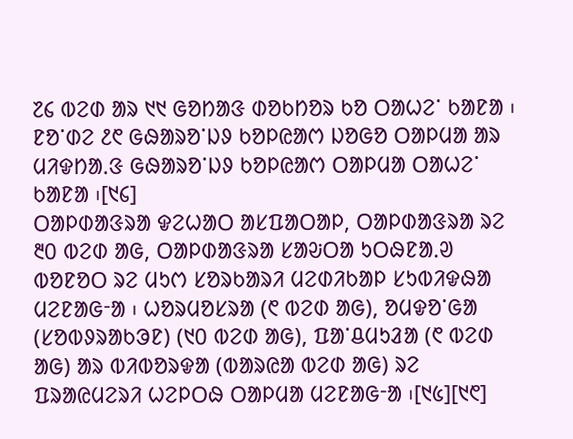᱗᱔ ᱵᱮᱰ ᱟᱨ ᱑᱑ ᱜᱚᱴᱟᱝ ᱰᱚᱠᱴᱚᱨ ᱠᱚ ᱛᱟᱦᱮᱸ ᱠᱟᱱᱟ ᱾ ᱱᱚᱸᱰᱮ ᱒᱖ ᱜᱷᱟᱨᱚᱸᱡᱽ ᱠᱚᱞᱭᱟᱬ ᱡᱚᱜᱚ ᱛᱟᱞᱢᱟ ᱟᱨ ᱢᱤᱫᱴᱟᱹᱝ ᱜᱷᱟᱨᱚᱸᱡᱽ ᱠᱚᱞᱭᱟᱬ ᱛᱟᱞᱢᱟ ᱛᱟᱦᱮᱸ ᱠᱟᱱᱟ ᱾[᱑᱔]
ᱛᱟᱞᱰᱟᱝᱨᱟ ᱫᱮᱦᱟᱛ ᱟᱥᱯᱟᱛᱟᱞ, ᱛᱟᱞᱰᱟᱝᱨᱟ ᱨᱮ ᱓᱐ ᱵᱮᱰ ᱟᱜ, ᱛᱟᱞᱰᱟᱝᱨᱟ ᱥᱟᱶᱛᱟ ᱩᱛᱷᱱᱟᱹᱣ ᱵᱚᱱᱚᱛ ᱨᱮ ᱢᱩᱬ ᱥᱚᱨᱠᱟᱨᱤ ᱢᱮᱰᱤᱠᱟᱞ ᱥᱩᱵᱤᱫᱷᱟ ᱢᱮᱱᱟᱜᱼᱟ ᱾ ᱦᱚᱨᱢᱚᱥᱨᱟ (᱖ ᱵᱮᱰ ᱟᱜ), ᱚᱢᱫᱚᱸᱜᱟ (ᱥᱚᱵᱽᱨᱟᱠᱳᱱ) (᱑᱐ ᱵᱮᱰ ᱟᱜ), ᱯᱟᱸᱪᱢᱩᱲᱟ (᱖ ᱵᱮᱰ ᱟᱜ) ᱟᱨ ᱵᱤᱵᱚᱨᱫᱟ (ᱵᱟᱨᱭᱟ ᱵᱮᱰ ᱟᱜ) ᱨᱮ ᱯᱨᱟᱭᱢᱮᱨᱤ ᱦᱮᱞᱛᱷ ᱛᱟᱞᱢᱟ ᱢᱮᱱᱟᱜᱼᱟ ᱾[᱑᱕][᱑᱖]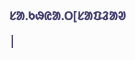ᱥᱟᱹᱠᱷᱭᱟᱹᱛ[ᱥᱟᱯᱲᱟᱣ |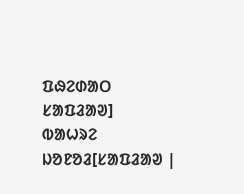ᱯᱷᱮᱰᱟᱛ ᱥᱟᱯᱲᱟᱣ]
ᱵᱟᱦᱨᱮ ᱡᱚᱱᱚᱲ[ᱥᱟᱯᱲᱟᱣ |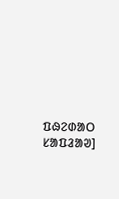ᱯᱷᱮᱰᱟᱛ ᱥᱟᱯᱲᱟᱣ]